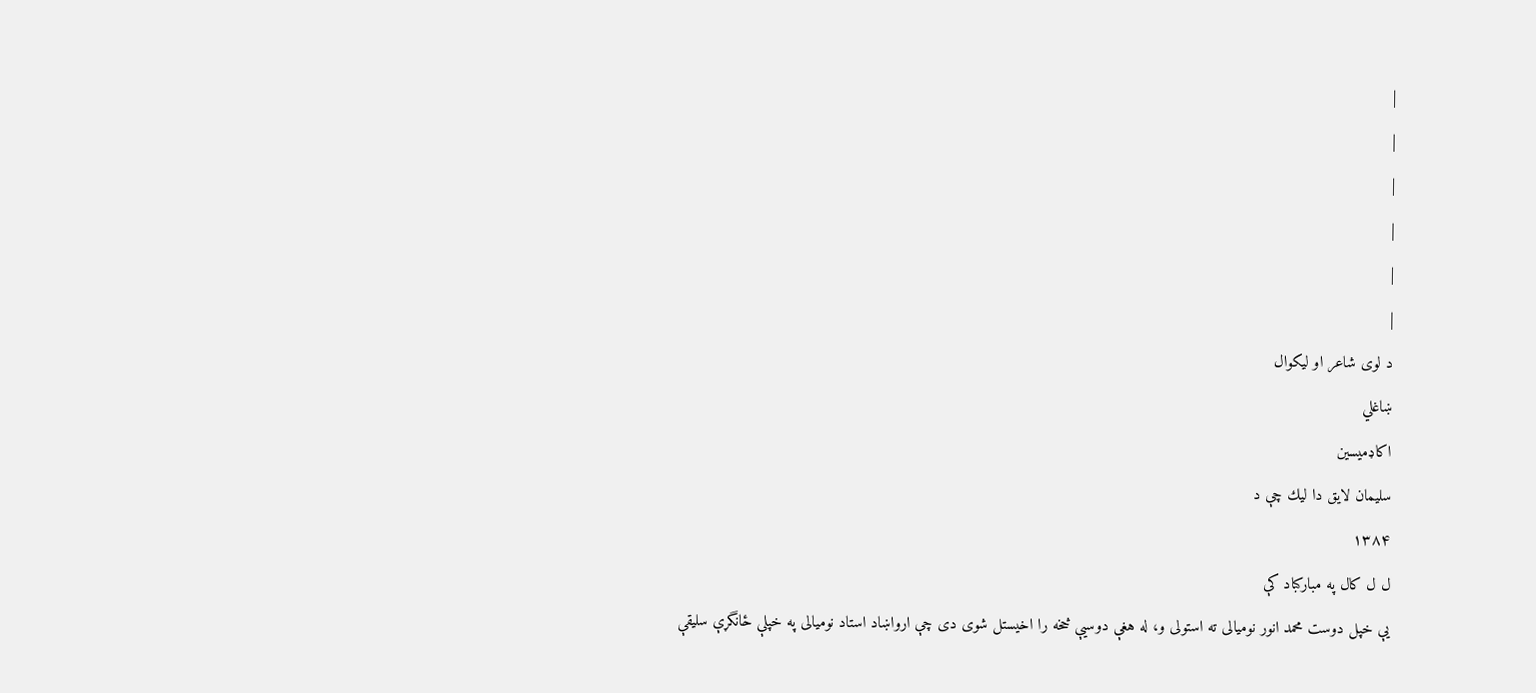|
|
|
|
|
|
د لوى شاعر او ليكوال
ښاغلي
اكاډميسين
سليمان لايق دا ليك چې د
۱۳۸۴
ل ل كال په مباركباد كې
يې خپل دوست محمد انور نوميالى ته استولى و، له هغې دوسيې څخه را اخيستل شوى دى چې ارواښاد استاد نوميالى په خپلې ځانگړې سليقې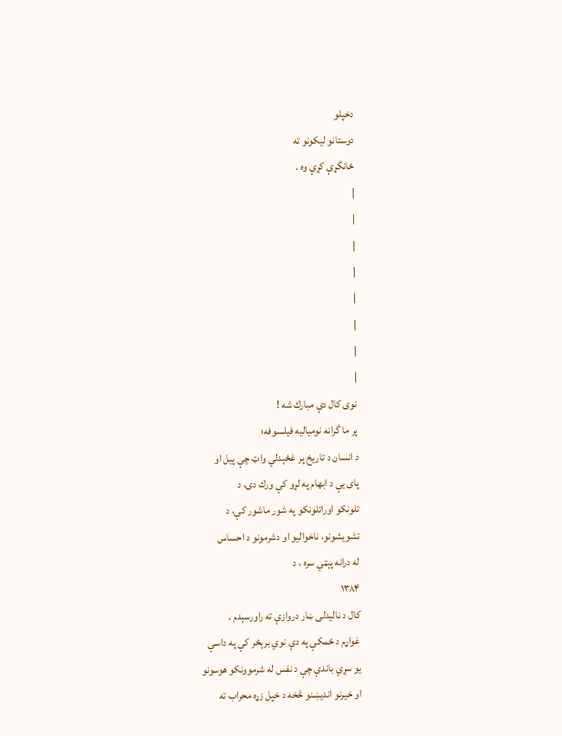دخپلو
دوستانو ليكونو ته
ځانگړې كړې وه .
|
|
|
|
|
|
|
|
نوى كال دې مبارك شه !
پر ما گرانه نومياليه فيلسوفه؛
د انسان د تاريخ پر غځېدلي واټ چې پيل او
پاى يې د ابهام په لړو كې ورك دى، د
تلونكو اوراتلونكو په شور ماشور كې، د
تشويشونو، ناخواليو او دشرمونو د احساس
له درانه پېټي سره ، د
۱۳۸۴
كال د ناليدلى ښار دروازې ته راورسېدم .
غواړم د ځمكې په دې نوي برېځر كې په داسې
يو سړي باندې چې د نفس له شرموونكو هوسونو
او خيرنو انديښنو څخه د خپل زړه محراب ته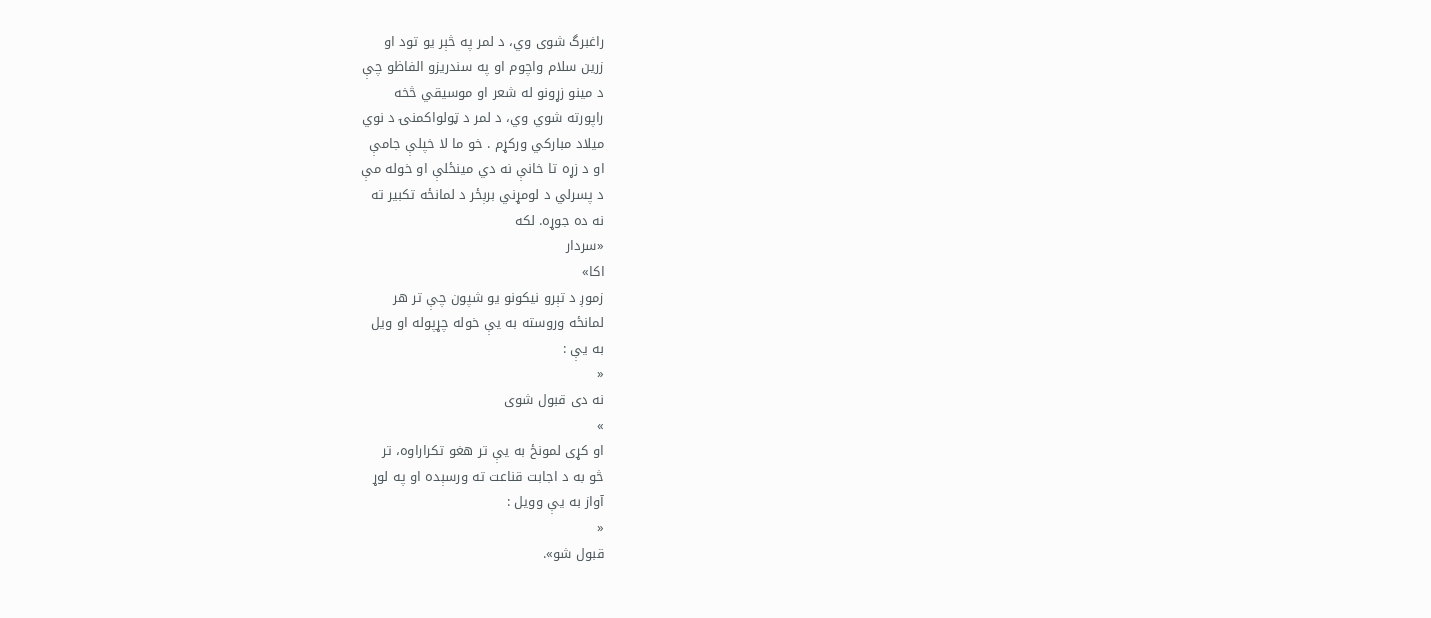راغبرگ شوى وي، د لمر په څېر يو تود او
زرين سلام واچوم او په سندريزو الفاظو چې
د مينو زړونو له شعر او موسيقي څخه
راپورته شوي وي، د لمر د ټولواكمنۍ د نوي
ميلاد مباركي وركړم . خو ما لا خپلې جامې
او د زړه تا خانې نه دي مينځلې او خوله مې
د پسرلي د لومړني برېځر د لمانځه تكبير ته
نه ده جوړه. لكه
«سردار
اكا»
زموږ د تېرو نيكونو يو شپون چې تر هر
لمانځه وروسته به يې خوله چړپوله او ويل
به يې :
«
نه دى قبول شوى
»
او كړى لمونځ به يې تر هغو تكراراوه، تر
څو به د اجابت قناعت ته ورسېده او په لوړ
آواز به يې وويل :
«
قبول شو».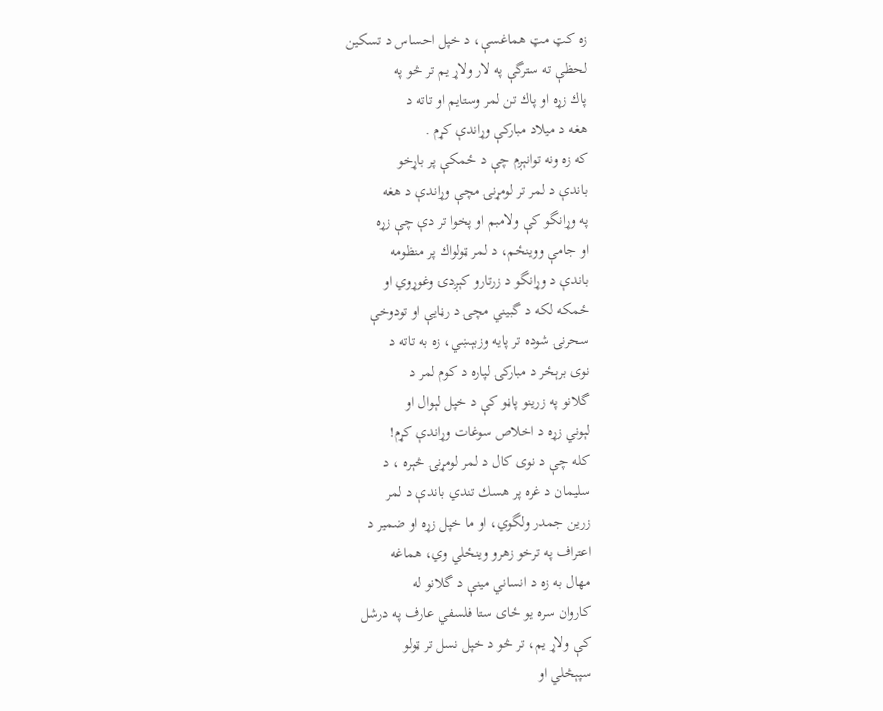زه كټ مټ هماغسې، د خپل احساس د تسكين
لحظې ته سترگې په لار ولاړ يم تر څو په
پاك زړه او پاك تن لمر وستايم او تاته د
هغه د ميلاد مباركې وړاندې كړم .
كه زه ونه توانېږم چې د ځمكې پر باړخو
باندې د لمر تر لومړنۍ مچې وړاندې د هغه
په وړانگو كې ولامبم او پخوا تر دې چې زړه
او جامې ووينځم، د لمر ټولواك پر منظومه
باندې د وړانگو د زرتارو كېږدۍ وغوړوي او
ځمكه لكه د گبيني مچۍ د رڼايې او تودوخې
سحرنۍ شوده تر پايه وزبېښي، زه به تاته د
نوى برېځر د مباركۍ لپاره د كوم لمر د
گلانو په زرينو پاڼو كې د خپل لېوال او
لېوني زړه د اخلاص سوغات وړاندې كړم!
كله چې د نوى كال د لمر لومړنۍ څېره ، د
سليمان د غره پر هسك تندي باندې د لمر
زرين جمدر ولگوي، او ما خپل زړه او ضمير د
اعتراف په ترخو زهرو وينځلي وي، هماغه
مهال به زه د انساني مينې د گلانو له
كاروان سره يو ځاى ستا فلسفي عارف په درشل
كې ولاړ يم، تر څو د خپل نسل تر ټولو
سپېڅلي او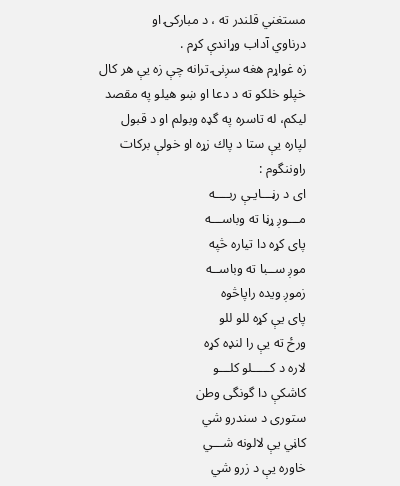مستغني قلندر ته ، د مباركۍ او
درناوي آداب وړاندې كړم .
زه غواړم هغه سږنۍ ترانه چې زه يې هر كال
خپلو خلكو ته د دعا او ښو هيلو په مقصد
ليكم، له تاسره په گډه وبولم او د قبول
لپاره يې ستا د پاك زړه او خولې بركات
راوننگوم :
اى د رڼـــايـې ربــــه
مـــوږ ړڼا ته وباســـه
پاى كړه دا تياره څپه
موږ ســبا ته وباســه
زموږ ويده راپاڅوه
پاى يې كړه للو للو
ورځ ته يې را لنډه كړه
لاره د كـــــلو كلـــو
كاشكې دا گونگى وطن
ستورى د سندرو شي
كاڼي يې لالونه شـــي
خاوره يې د زرو شي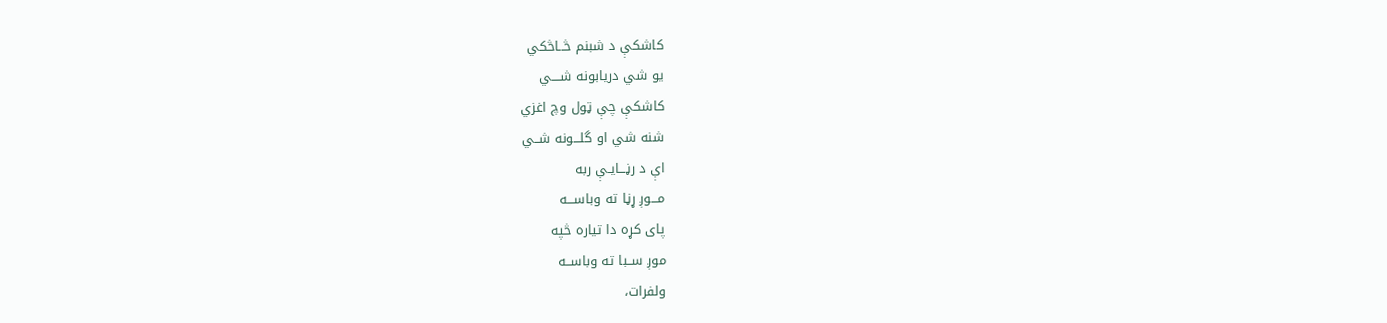كاشكې د شبنم څــاڅكي
يو شي دريابونه شــــي
كاشكې چې ټول وچ اغزي
شنه شي او گلـــونه شــي
اې د رڼـــايـې ربه
مـــوږ ړڼا ته وباســـه
پاى كړه دا تياره څپه
موږ ســبا ته وباســه
ولفرات،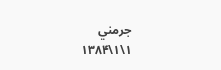جرمني
۱\۱\۱۳۸۴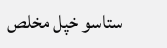ستاسو خپل مخلص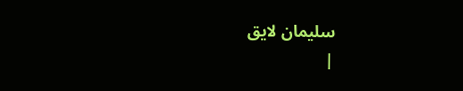سليمان لايق
|